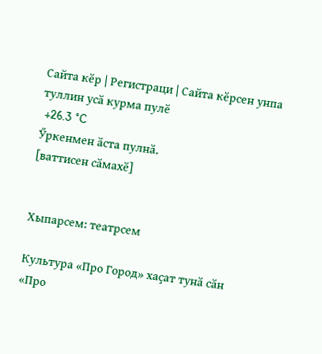Сайта кӗр | Регистраци | Сайта кӗрсен унпа туллин усӑ курма пулӗ
 +26.3 °C
Ӳркенмен ӑста пулнӑ.
[ваттисен сӑмахӗ]


Хыпарсем: театрсем

Культура «Про Город» хаҫат тунӑ сӑн
«Про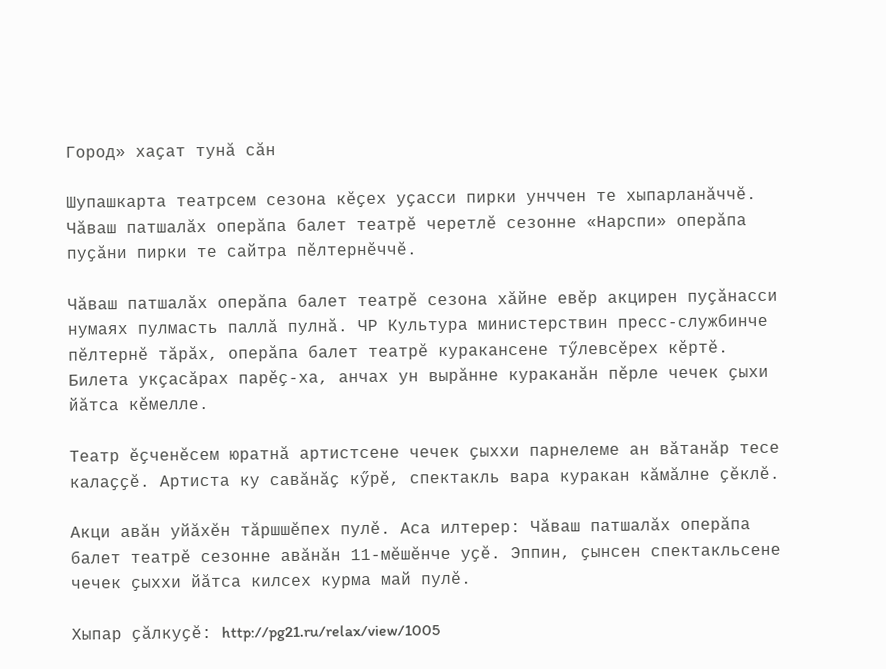Город» хаҫат тунӑ сӑн

Шупашкарта театрсем сезона кӗҫех уҫасси пирки унччен те хыпарланӑччӗ. Чӑваш патшалӑх оперӑпа балет театрӗ черетлӗ сезонне «Нарспи» оперӑпа пуҫӑни пирки те сайтра пӗлтернӗччӗ.

Чӑваш патшалӑх оперӑпа балет театрӗ сезона хӑйне евӗр акцирен пуҫӑнасси нумаях пулмасть паллӑ пулнӑ. ЧР Культура министерствин пресс-службинче пӗлтернӗ тӑрӑх, оперӑпа балет театрӗ куракансене тӳлевсӗрех кӗртӗ. Билета укҫасӑрах парӗҫ-ха, анчах ун вырӑнне кураканӑн пӗрле чечек ҫыхи йӑтса кӗмелле.

Театр ӗҫченӗсем юратнӑ артистсене чечек ҫыххи парнелеме ан вӑтанӑр тесе калаҫҫӗ. Артиста ку савӑнӑҫ кӳрӗ, спектакль вара куракан кӑмӑлне ҫӗклӗ.

Акци авӑн уйӑхӗн тӑршшӗпех пулӗ. Аса илтерер: Чӑваш патшалӑх оперӑпа балет театрӗ сезонне авӑнӑн 11-мӗшӗнче уҫӗ. Эппин, ҫынсен спектакльсене чечек ҫыххи йӑтса килсех курма май пулӗ.

Хыпар ҫӑлкуҫӗ: http://pg21.ru/relax/view/1005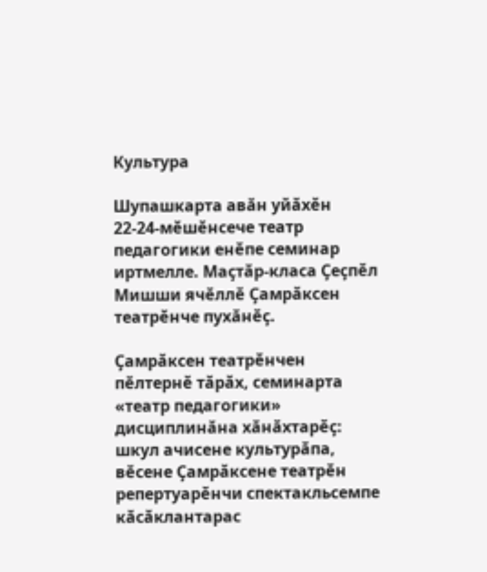Культура

Шупашкарта авӑн уйӑхӗн 22-24-мӗшӗнсече театр педагогики енӗпе семинар иртмелле. Маҫтӑр-класа Ҫеҫпӗл Мишши ячӗллӗ Ҫамрӑксен театрӗнче пухӑнӗҫ.

Ҫамрӑксен театрӗнчен пӗлтернӗ тӑрӑх, семинарта «театр педагогики» дисциплинӑна хӑнӑхтарӗҫ: шкул ачисене культурӑпа, вӗсене Ҫамрӑксене театрӗн репертуарӗнчи спектакльсемпе кӑсӑклантарас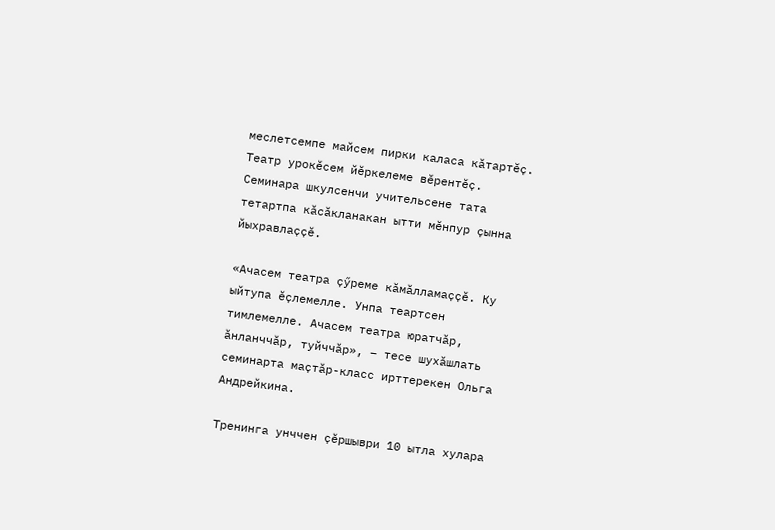меслетсемпе майсем пирки каласа кӑтартӗҫ. Театр урокӗсем йӗркелеме вӗрентӗҫ. Семинара шкулсенчи учительсене тата тетартпа кӑсӑкланакан ытти мӗнпур ҫынна йыхравлаҫҫӗ.

«Ачасем театра ҫӳреме кӑмӑлламаҫҫӗ. Ку ыйтупа ӗҫлемелле. Унпа теартсен тимлемелле. Ачасем театра юратчӑр, ӑнланччӑр, туйччӑр», – тесе шухӑшлать семинарта маҫтӑр-класс ирттерекен Ольга Андрейкина.

Тренинга унччен ҫӗршыври 10 ытла хулара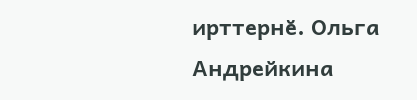ирттернӗ. Ольга Андрейкина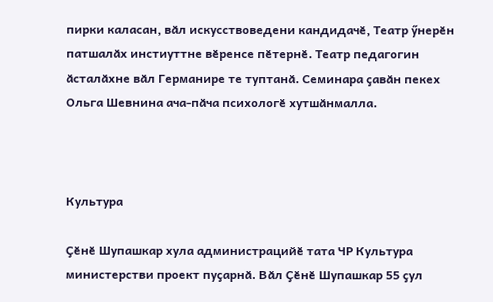пирки каласан, вӑл искусствоведени кандидачӗ, Театр ӳнерӗн патшалӑх инстиуттне вӗренсе пӗтернӗ. Театр педагогин ӑсталӑхне вӑл Германире те туптанӑ. Семинара ҫавӑн пекех Ольга Шевнина ача-пӑча психологӗ хутшӑнмалла.



Культура

Ҫӗнӗ Шупашкар хула администрацийӗ тата ЧР Культура министерстви проект пуҫарнӑ. Вӑл Ҫӗнӗ Шупашкар 55 ҫул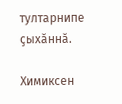тултарнипе ҫыхӑннӑ.

Химиксен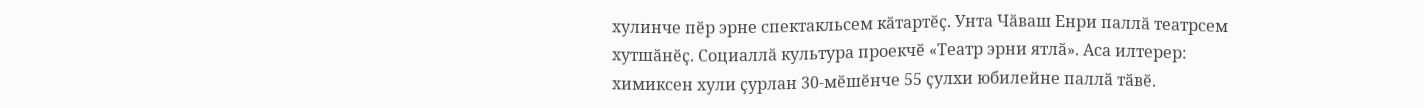хулинче пӗр эрне спектакльсем кӑтартӗҫ. Унта Чӑваш Енри паллӑ театрсем хутшӑнӗҫ. Социаллӑ культура проекчӗ «Театр эрни ятлӑ». Аса илтерер: химиксен хули ҫурлан 30-мӗшӗнче 55 ҫулхи юбилейне паллӑ тӑвӗ.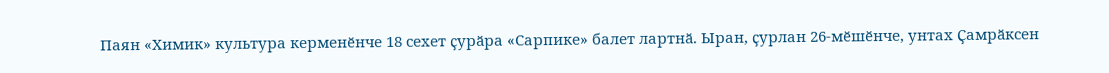Паян «Химик» культура керменӗнче 18 сехет ҫурӑра «Сарпике» балет лартнӑ. Ыран, ҫурлан 26-мӗшӗнче, унтах Ҫамрӑксен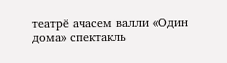театрӗ ачасем валли «Один дома» спектакль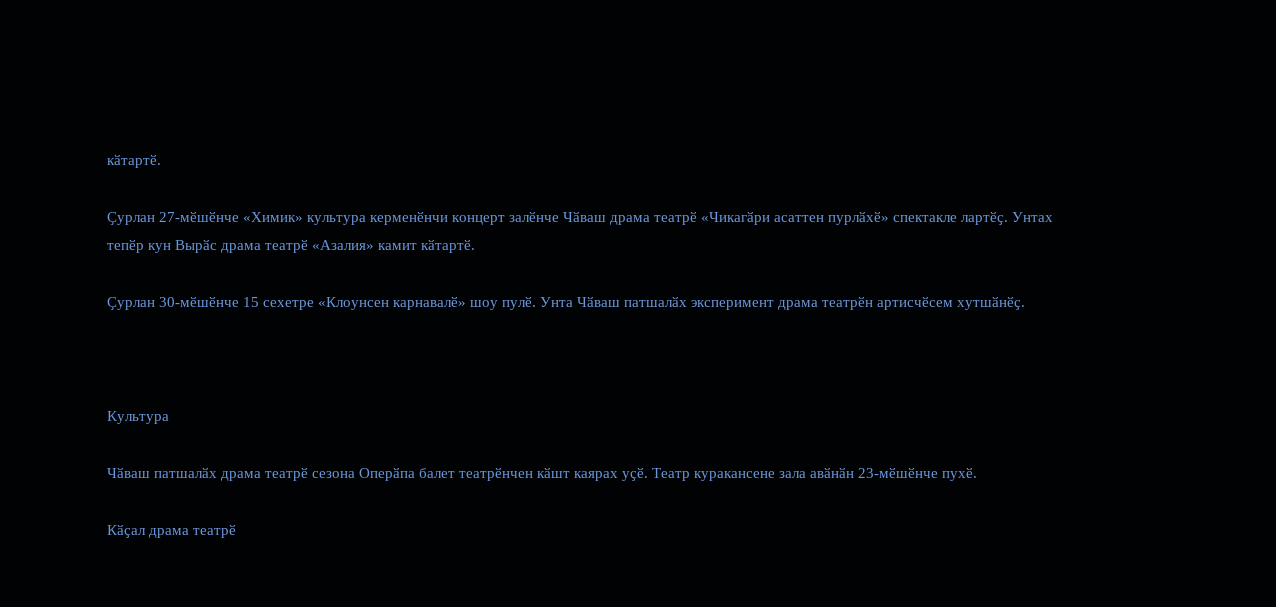кӑтартӗ.

Ҫурлан 27-мӗшӗнче «Химик» культура керменӗнчи концерт залӗнче Чӑваш драма театрӗ «Чикагӑри асаттен пурлӑхӗ» спектакле лартӗҫ. Унтах тепӗр кун Вырӑс драма театрӗ «Азалия» камит кӑтартӗ.

Ҫурлан 30-мӗшӗнче 15 сехетре «Клоунсен карнавалӗ» шоу пулӗ. Унта Чӑваш патшалӑх эксперимент драма театрӗн артисчӗсем хутшӑнӗҫ.



Культура

Чӑваш патшалӑх драма театрӗ сезона Оперӑпа балет театрӗнчен кӑшт каярах уҫӗ. Театр куракансене зала авӑнӑн 23-мӗшӗнче пухӗ.

Кӑҫал драма театрӗ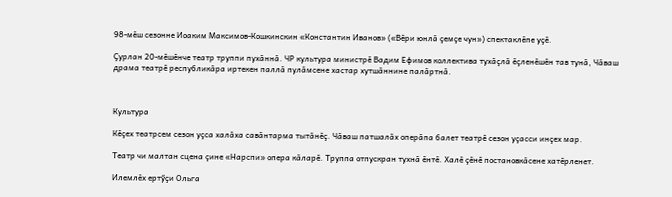98-мӗш сезонне Иоаким Максимов-Кошкинскин «Константин Иванов» («Вӗри юнлӑ ҫемҫе чун») спектаклӗпе уҫӗ.

Ҫурлан 20-мӗшӗнче театр труппи пухӑннӑ. ЧР культура министрӗ Вадим Ефимов коллектива тухӑҫлӑ ӗҫленӗшӗн тав тунӑ, Чӑваш драма театрӗ республикӑра иртекен паллӑ пулӑмсене хастар хутшӑннине палӑртнӑ.



Культура

Кӗҫех театрсем сезон уҫса халӑха савӑнтарма тытӑнӗҫ. Чӑваш патшалӑх оперӑпа балет театрӗ сезон уҫасси инҫех мар.

Театр чи малтан сцена ҫине «Нарспи» опера кӑларӗ. Труппа отпускран тухнӑ ӗнтӗ. Халӗ ҫӗнӗ постановкӑсене хатӗрленет.

Илемлӗх ертӳҫи Ольга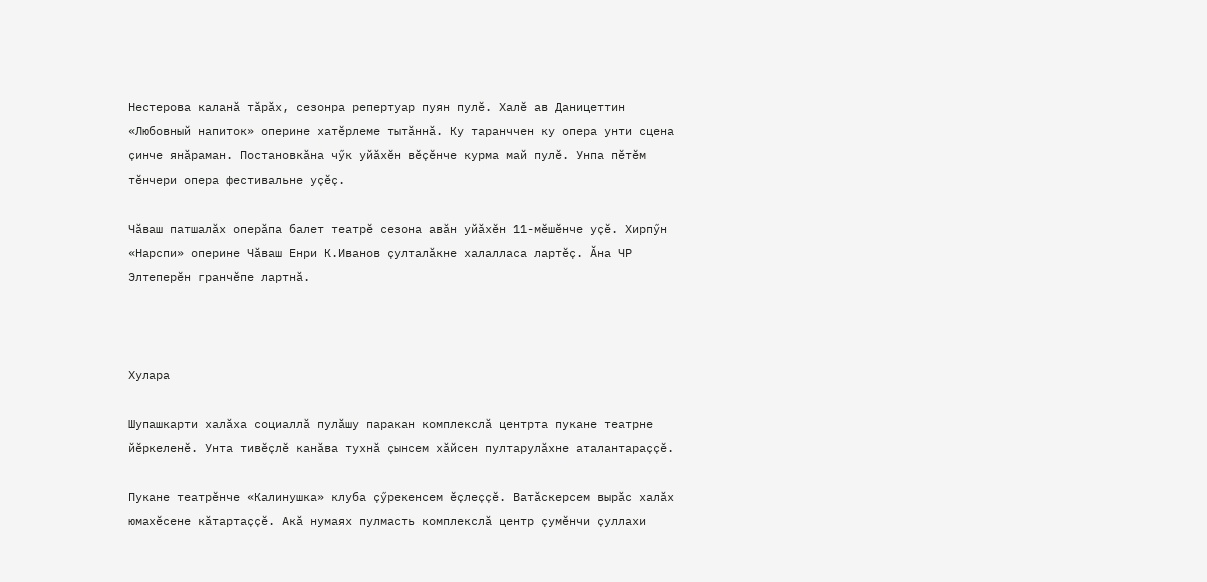Нестерова каланӑ тӑрӑх, сезонра репертуар пуян пулӗ. Халӗ ав Даницеттин «Любовный напиток» оперине хатӗрлеме тытӑннӑ. Ку таранччен ку опера унти сцена ҫинче янӑраман. Постановкӑна чӳк уйӑхӗн вӗҫӗнче курма май пулӗ. Унпа пӗтӗм тӗнчери опера фестивальне уҫӗҫ.

Чӑваш патшалӑх оперӑпа балет театрӗ сезона авӑн уйӑхӗн 11-мӗшӗнче уҫӗ. Хирпӳн «Нарспи» оперине Чӑваш Енри К.Иванов ҫулталӑкне халалласа лартӗҫ. Ӑна ЧР Элтеперӗн гранчӗпе лартнӑ.



Хулара

Шупашкарти халӑха социаллӑ пулӑшу паракан комплекслӑ центрта пукане театрне йӗркеленӗ. Унта тивӗҫлӗ канӑва тухнӑ ҫынсем хӑйсен пултарулӑхне аталантараҫҫӗ.

Пукане театрӗнче «Калинушка» клуба ҫӳрекенсем ӗҫлеҫҫӗ. Ватӑскерсем вырӑс халӑх юмахӗсене кӑтартаҫҫӗ. Акӑ нумаях пулмасть комплекслӑ центр ҫумӗнчи ҫуллахи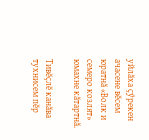уйлӑха ҫӳрекен ачасене вӗсем юратнӑ «Волк и семеро козлят» юмахне кӑтартнӑ.

Тивӗҫлӗ канӑва тухнисем пӗр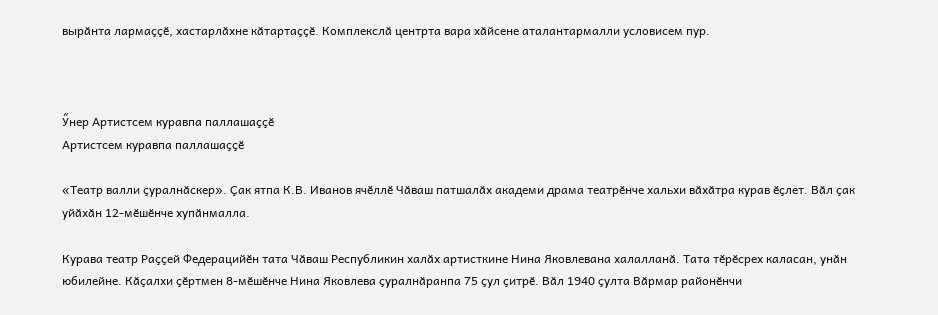вырӑнта лармаҫҫӗ, хастарлӑхне кӑтартаҫҫӗ. Комплекслӑ центрта вара хӑйсене аталантармалли условисем пур.



Ӳнер Артистсем куравпа паллашаҫҫӗ
Артистсем куравпа паллашаҫҫӗ

«Театр валли ҫуралнӑскер». Ҫак ятпа К.В. Иванов ячӗллӗ Чӑваш патшалӑх академи драма театрӗнче хальхи вӑхӑтра курав ӗҫлет. Вӑл ҫак уйӑхӑн 12-мӗшӗнче хупӑнмалла.

Курава театр Раҫҫей Федерацийӗн тата Чӑваш Республикин халӑх артисткине Нина Яковлевана халалланӑ. Тата тӗрӗсрех каласан, унӑн юбилейне. Кӑҫалхи ҫӗртмен 8-мӗшӗнче Нина Яковлева ҫуралнӑранпа 75 ҫул ҫитрӗ. Вӑл 1940 ҫулта Вӑрмар районӗнчи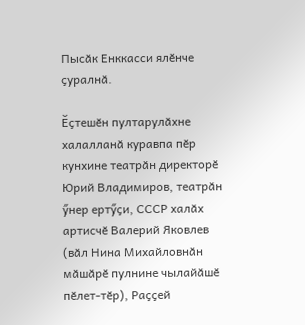Пысӑк Енккасси ялӗнче ҫуралнӑ.

Ӗҫтешӗн пултарулӑхне халалланӑ куравпа пӗр кунхине театрӑн директорӗ Юрий Владимиров, театрӑн ӳнер ертӳҫи, СССР халӑх артисчӗ Валерий Яковлев (вӑл Нина Михайловнӑн мӑшӑрӗ пулнине чылайӑшӗ пӗлет-тӗр), Раҫҫей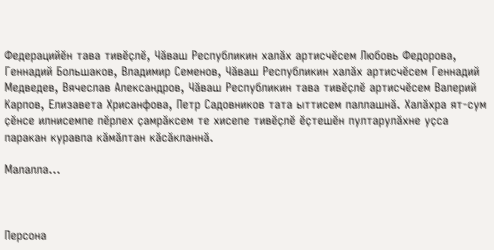Федерацийӗн тава тивӗҫлӗ, Чӑваш Республикин халӑх артисчӗсем Любовь Федорова, Геннадий Большаков, Владимир Семенов, Чӑваш Республикин халӑх артисчӗсем Геннадий Медведев, Вячеслав Александров, Чӑваш Республикин тава тивӗҫлӗ артисчӗсем Валерий Карпов, Елизавета Хрисанфова, Петр Садовников тата ыттисем паллашнӑ. Халӑхра ят-сум ҫӗнсе илнисемпе пӗрлех ҫамрӑксем те хисепе тивӗҫлӗ ӗҫтешӗн пултарулӑхне уҫса паракан куравпа кӑмӑлтан кӑсӑкланнӑ.

Малалла...



Персона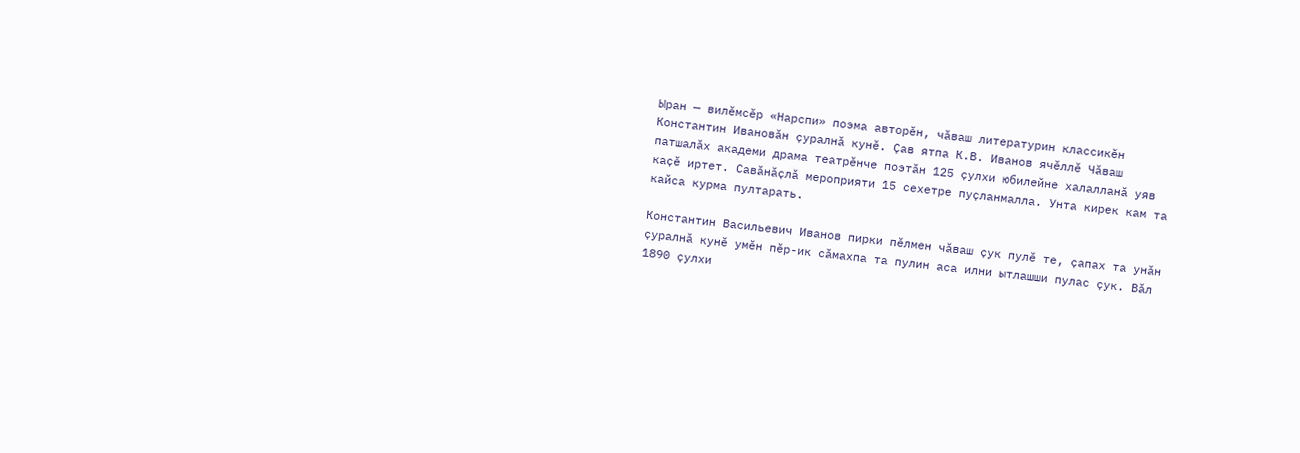Ыран — вилӗмсӗр «Нарспи» поэма авторӗн, чӑваш литературин классикӗн Константин Ивановӑн ҫуралнӑ кунӗ. Ҫав ятпа К.В. Иванов ячӗллӗ Чӑваш патшалӑх академи драма театрӗнче поэтӑн 125 ҫулхи юбилейне халалланӑ уяв каҫӗ иртет. Савӑнӑҫлӑ мероприяти 15 сехетре пуҫланмалла. Унта кирек кам та кайса курма пултарать.

Константин Васильевич Иванов пирки пӗлмен чӑваш ҫук пулӗ те, ҫапах та унӑн ҫуралнӑ кунӗ умӗн пӗр-ик сӑмахпа та пулин аса илни ытлашши пулас ҫук. Вӑл 1890 ҫулхи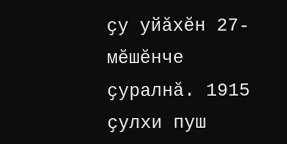ҫу уйӑхӗн 27-мӗшӗнче ҫуралнӑ. 1915 ҫулхи пуш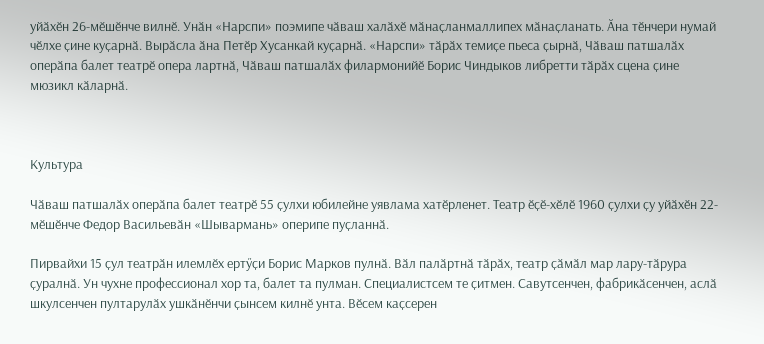уйӑхӗн 26-мӗшӗнче вилнӗ. Унӑн «Нарспи» поэмипе чӑваш халӑхӗ мӑнаҫланмаллипех мӑнаҫланать. Ӑна тӗнчери нумай чӗлхе ҫине куҫарнӑ. Вырӑсла ӑна Петӗр Хусанкай куҫарнӑ. «Нарспи» тӑрӑх темиҫе пьеса ҫырнӑ, Чӑваш патшалӑх оперӑпа балет театрӗ опера лартнӑ, Чӑваш патшалӑх филармонийӗ Борис Чиндыков либретти тӑрӑх сцена ҫине мюзикл кӑларнӑ.



Культура

Чӑваш патшалӑх оперӑпа балет театрӗ 55 ҫулхи юбилейне уявлама хатӗрленет. Театр ӗҫӗ-хӗлӗ 1960 ҫулхи ҫу уйӑхӗн 22-мӗшӗнче Федор Васильевӑн «Шывармань» оперипе пуҫланнӑ.

Пирвайхи 15 ҫул театрӑн илемлӗх ертӳҫи Борис Марков пулнӑ. Вӑл палӑртнӑ тӑрӑх, театр ҫӑмӑл мар лару-тӑрура ҫуралнӑ. Ун чухне профессионал хор та, балет та пулман. Специалистсем те ҫитмен. Савутсенчен, фабрикӑсенчен, аслӑ шкулсенчен пултарулӑх ушкӑнӗнчи ҫынсем килнӗ унта. Вӗсем каҫсерен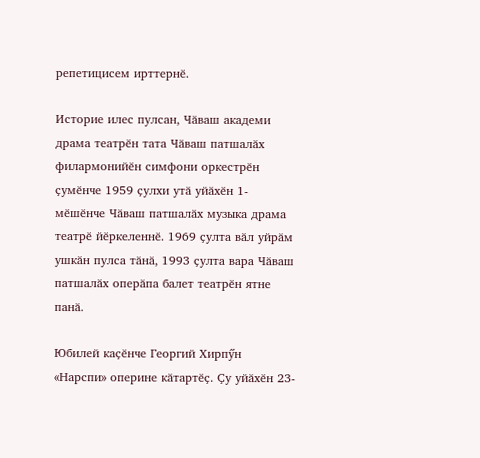репетицисем ирттернӗ.

Историе илес пулсан, Чӑваш академи драма театрӗн тата Чӑваш патшалӑх филармонийӗн симфони оркестрӗн ҫумӗнче 1959 ҫулхи утӑ уйӑхӗн 1-мӗшӗнче Чӑваш патшалӑх музыка драма театрӗ йӗркеленнӗ. 1969 ҫулта вӑл уйрӑм ушкӑн пулса тӑнӑ, 1993 ҫулта вара Чӑваш патшалӑх оперӑпа балет театрӗн ятне панӑ.

Юбилей каҫӗнче Георгий Хирпӳн «Нарспи» оперине кӑтартӗҫ. Ҫу уйӑхӗн 23-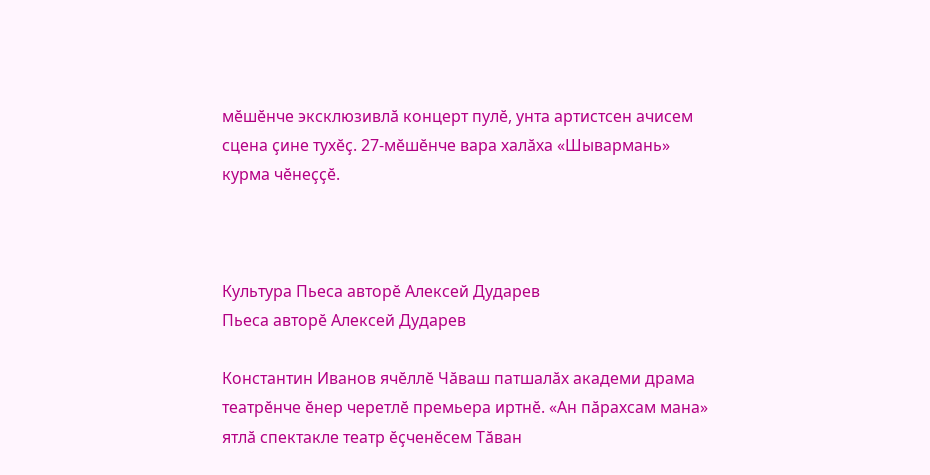мӗшӗнче эксклюзивлӑ концерт пулӗ, унта артистсен ачисем сцена ҫине тухӗҫ. 27-мӗшӗнче вара халӑха «Шывармань» курма чӗнеҫҫӗ.



Культура Пьеса авторӗ Алексей Дударев
Пьеса авторӗ Алексей Дударев

Константин Иванов ячӗллӗ Чӑваш патшалӑх академи драма театрӗнче ӗнер черетлӗ премьера иртнӗ. «Ан пӑрахсам мана» ятлӑ спектакле театр ӗҫченӗсем Тӑван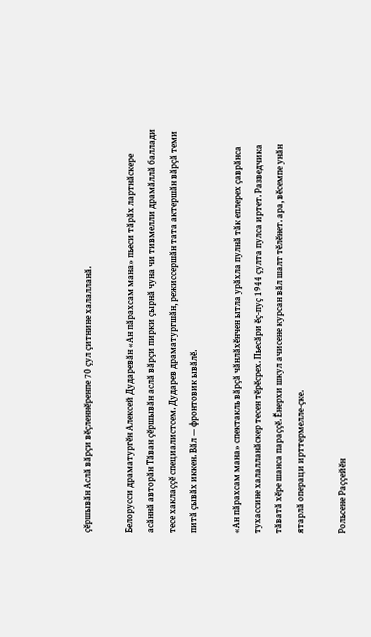ҫӗршывӑн Аслӑ вӑрҫи вӗҫленнӗренпе 70 ҫул ҫитнине халалланӑ.

Белорусси драматургӗн Алексей Дударевӑн «Ан пӑрахсам мана» пьеси тӑрӑх лартнӑскере асӑннӑ авторӑн Тӑван ҫӗршывӑн аслӑ вӑрҫи пирки ҫырнӑ чуна чи тивмелли драмӑллӑ баллади тесе хаклаҫҫӗ специалистсем. Дударев драматургшӑн, режиссершӑн тата актершӑн вӑрҫӑ теми питӑ ҫывӑх иккен. Вӑл — фронтовик ывӑлӗ.

«Ан пӑрахсам мана» спектакль вӑрҫӑ чӑнлӑхӗнчен ытла урӑхла пулнӑ тӑк еплерех ҫаврӑнса тухассине халалланӑскер тесен тӗрӗсрех. Пьесӑри ӗҫ-пуҫ 1944 ҫулта пулса иртет. Разведчика тӑватӑ хӗре шанса параҫҫӗ. Ӗнерхи шкул ачисене курсан вӑл шалт тӗлӗнет. ара, вӗсемпе унӑн ятарлӑ операци ирттермелле-ҫке.

Рольсене Раҫҫейӗн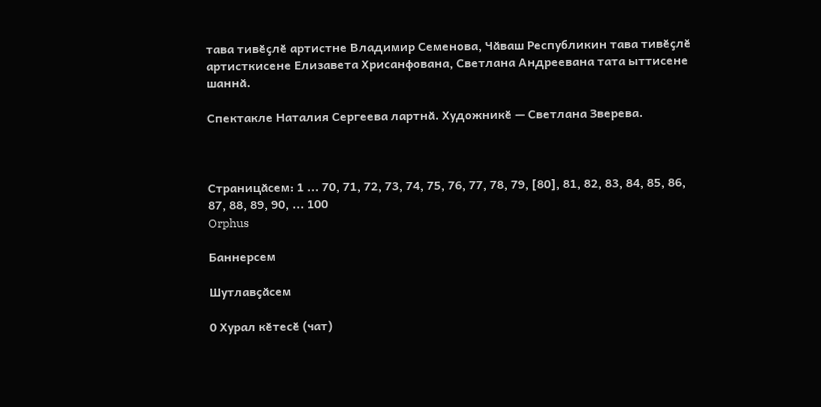тава тивӗҫлӗ артистне Владимир Семенова, Чӑваш Республикин тава тивӗҫлӗ артисткисене Елизавета Хрисанфована, Светлана Андреевана тата ыттисене шаннӑ.

Спектакле Наталия Сергеева лартнӑ. Художникӗ — Светлана Зверева.



Страницӑсем: 1 ... 70, 71, 72, 73, 74, 75, 76, 77, 78, 79, [80], 81, 82, 83, 84, 85, 86, 87, 88, 89, 90, ... 100
Orphus

Баннерсем

Шутлавҫӑсем

0 Хурал кӗтесӗ (чат)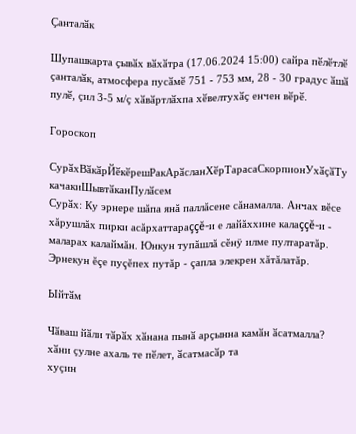Ҫанталӑк

Шупашкарта ҫывӑх вӑхӑтра (17.06.2024 15:00) сайра пӗлӗтлӗ ҫанталӑк, атмосфера пусӑмӗ 751 - 753 мм, 28 - 30 градус ӑшӑ пулӗ, ҫил 3-5 м/ҫ хӑвӑртлӑхпа хӗвелтухӑҫ енчен вӗрӗ.

Гороскоп

СурӑхВӑкӑрЙӗкӗрешРакАрӑсланХӗрТарасаСкорпионУхӑҫӑТу качакиШывтӑканПулӑсем
Сурӑх: Ку эрнере шăпа янă паллăсене сăнамалла. Анчах вĕсе хăрушлăх пирки асăрхаттараççĕ-и е лайăххине калаççĕ-и - маларах калаймăн. Юнкун тупăшлă сĕнÿ илме пултаратăр. Эрнекун ĕçе пуçĕпех путăр - çапла элекрен хăтăлатăр.

Ыйтӑм

Чӑваш йӑли тӑрӑх хӑнана пынӑ арҫынна камӑн ӑсатмалла?
хӑни ҫулне ахаль те пӗлет, ӑсатмасӑр та
хуҫин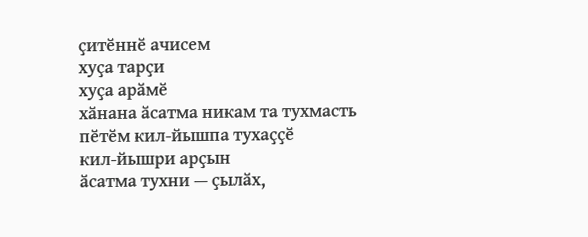ҫитӗннӗ ачисем
хуҫа тарҫи
хуҫа арӑмӗ
хӑнана ӑсатма никам та тухмасть
пӗтӗм кил-йышпа тухаҫҫӗ
кил-йышри арҫын
ӑсатма тухни — ҫылӑх,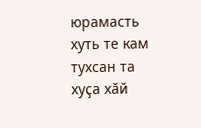юрамасть
хуть те кам тухсан та
хуҫа хӑй